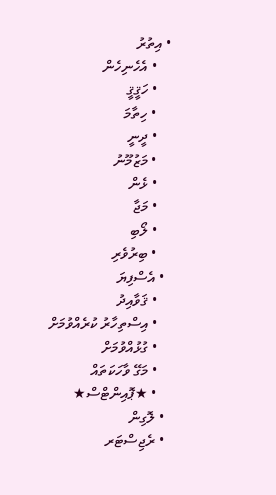• އިތުރު
    • އެހެނިހެން
    • ހަޤީޤީ
    • ހިތާމަ
    • ދީނީ
    • މަޒުމޫނު
    • ޅެން
    • މަޖާ
    • ލޯބި
    • ބިރުވެރި
  • އެސްފިޔަ
    • ޤަވާއިދު
    • އިސްތިހާރު ކުރެއްވުމަށް
    • ގުޅުއްވުމަށް
    • މަގޭ ވާހަކަތައް
    • ★ޕޮއިންޓްސް★
  • ލޮގިން
  • ރެޖިސްޓަރ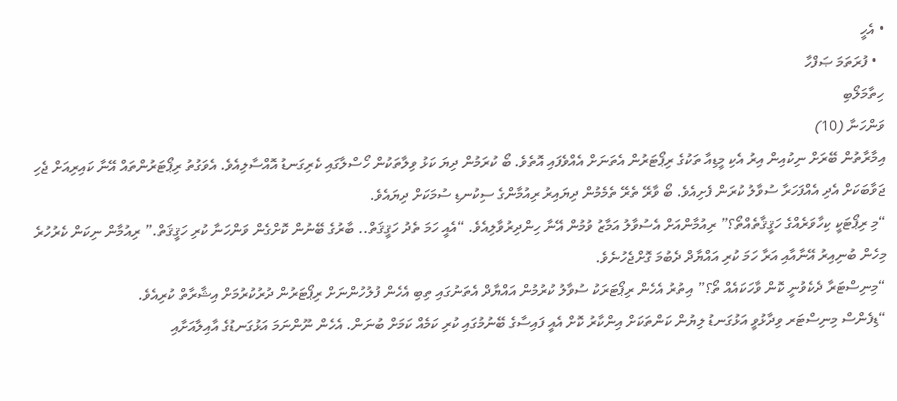• އެހީ
  • ފުރަތަމަ ޞަފްހާ
ހިތާމަލޯބި
ވަންހަނާ (10)
އިމާރާތުން ބޭރަށް ނިކުއިން އިރު އެކި މީޑިއާ ތަކުގެ ރިޕޯޓަރުން އެތަނަށް އެއްވެފައި އޮތެވެ. ބޯ ކުރަމުން ދިޔަ ކަޅު ވިލާތަކުން ހޯސްލާގައި ކެރިގަނޑު އޮއްސާލިއެވެ. އެވަގުތު ރިޕޯޓަރުންތައް އޭނާ ކައިރިއަށް ޖެހި ޖަވާބަކަށް އެދި އެއްފަހަރާ ސުވާލު ކުރަން ފެށިއެވެ. ބޯ ވާރޭ ތެރޭ ތެމެމުން ދިޔައިރު ރިއުމާންގެ ސިކުނޑި ސުމަކަށް ދިޔައެވެ.
“މި ރިޕޯޓަކީ ކިހާވަރެއްގެ ހަޤީޤާތެއްތޯ؟” ރިއުމާންއަށް އެސުވާލު އަމާޒު ވުމުން އޭނާ ހިންދިރުވާލިއެވެ. “އެއީ ހަމަ ތެދު ހަޤީޤަތް.. ބާރުގެ ބޭނުން ކޮށްގެން ވަންހަނާ ކުރި ހަޤީޤަތް.” ރިއުމާން ނިކަން ކެރުހުރެ މިހެން ބުނިއިރު އޭނާއާއި އަރާ ހަމަ ކުރި އައްޔާދް ދެބުމަ ގޮށްޖެހުނެވެ.
“މިނިސްޓަރާ ދެކެވުނީ ކޮން ވާހަކައެއް ތޯ؟” އިތުރު އެހެން ރިޕޯޓަރަކު ސުވާލު ކުރުމުން އައްޔާދް އެތަނުގައި ތިބި އެހެން ފުލުހުންނަށް ރިޕޯޓަރުން ދުރުކުރުމަށް އިޝާރާތް ކުރިއެވެ.
“ޑިފެންސް މިނިސްޓަރ ވިދާޅުވީ އަޅުގަނޑު ލިޔުން ކަންތަކަށް އިންކާރު ކޮށް އެއީ ފައިސާގެ ބޭނުމުގައި ކުރި ކަމެއް ކަމަށް ބުނަން. އެހެން ނޫންނަމަ އަޅުގަނޑުގެ އާއިލާއަށާއި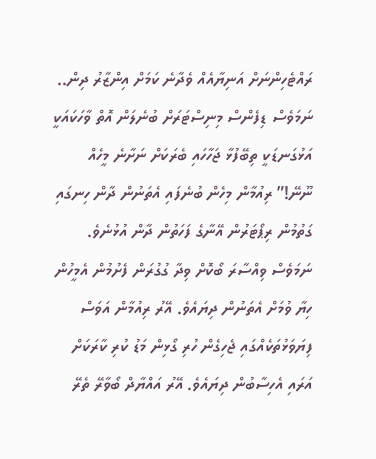ރައްޓެހިންނަށް އަނިޔާއެއް ވެދާނެ ކަމަށް އިންޒާރު ދިން.. ނަމަވެސް ޑިފެންސް މިނިސްޓަރަށް ބުނެލަން އޮތް ވާހަކައަކީ އަޅުގަނޑަކީ ތިބޭފުޅާ ޖަހާހައި ބެރަކަށް ނަށާނެ މީހެއް ނޫނޭ!” ރިއުމާން މިހެން ބުނެފައި އެތަނުން ދާން ހިނގައި ގަތުމުން ރިޕޯޓަރުން އޭނާގެ ފަހަތުން ދާން އުޅުނެވެ.
ނަމަވެސް ވިއްސާރަ ބޯކޮށް ވިދާ ގުގުރަން ފެށުމުން އެމީހުން ހިޔާ ވުމަށް އެތަނުން ދިޔައެވެ. އޭރު ރިއުމާން އަވަސް ފިޔަވަޅުތަކެއްގައި ޖެހިގެން ހުރި ގޯޅިން މަޑު ކުރި ކާރަކަށް އަރައި އެހިސާބުން ދިޔައެވެ. އޭރު އައްޔާދް ބޯވާރޭ ތެރޭ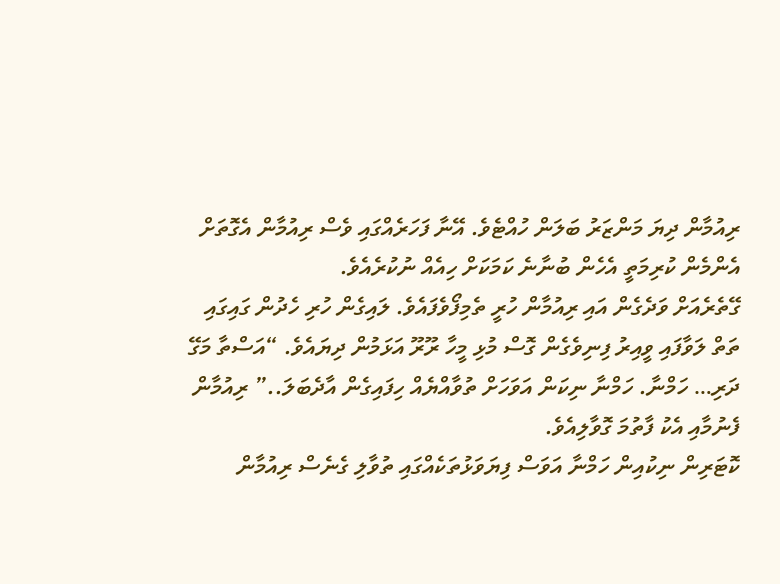ރިއުމާން ދިޔަ މަންޒަރު ބަލަން ހުއްޓެވެ. އޭނާ ފަހަރެއްގައި ވެސް ރިއުމާން އެގޮތަށް އެންމެން ކުރިމަތީ އެހެން ބުނާނެ ކަމަކަށް ހިއެއް ނުކުރެއެވެ.
ގޭތެރެއަށް ވަދެގެން އައި ރިއުމާން ހުރީ ތެމިފޯވެފައެވެ. ލައިގެން ހުރި ހެދުން ގައިގައި ތަތް ލަވާފައި ވީއިރު ފިނިވެގެން ގޮސް މުޅި މީހާ ރޫރޫ އަޅަމުން ދިޔައެވެ. “އަސްތާ މަގޭ ދަރި… ހަމްނާ. ހަމްނާ ނިކަން އަވަހަށް ތުވާއްޔެއް ހިފައިގެން އާދެބަލަ..” ރިއުމާން ފެނުމާއި އެކު ފާތުމަ ގޮވާލިއެވެ.
ކޮޓަރިން ނިކުއިން ހަމްނާ އަވަސް ފިޔަވަޅުތަކެއްގައި ތުވާލި ގެނެސް ރިއުމާން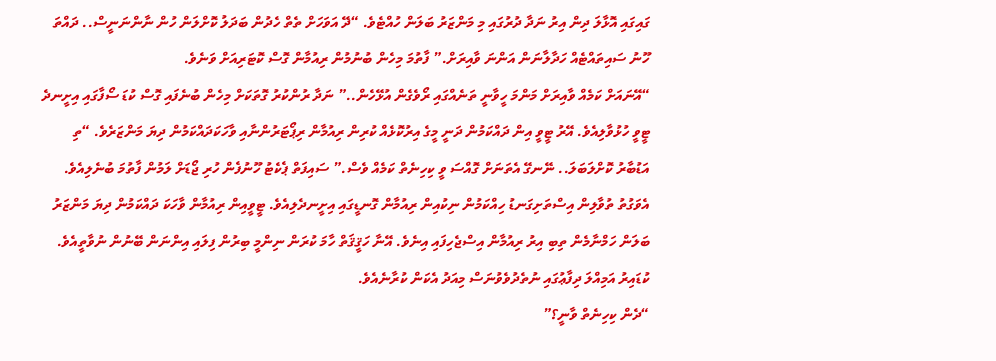ގައިގައި އޮޅާލަ ދިން އިރު ނަދާ ދުރުގައި މި މަންޒަރު ބަލަން ހުއްޓެވެ. “ދޭ އަވަހަށް ތެތް ހެދުން ބަދަލު ކޮށްލަން ހުން ނާންނަނީސް.. ދައްތަ ހޫނު ސައިތައްޓެއް ހަދާލާނަން އަންނަ ވާއިރަށް.” ފާތުމަ މިހެން ބުނުމުން ރިއުމާން ގޮސް ކޮޓަރިއަށް ވަނެވެ.
“އޭނައަށް ކަމެއް ވާއިރަށް މަންމަ ހީވާނީ ތަނެއްގައި ރޯވެގެން އުޅޭހެން..” ނަދާ ރުންކުރު ގޮތަކަށް މިހެން ބުނެފައި ގޮސް ކުޑަ ސޯފާގައި އިށީނދެ ޓީވީ ހުޅުވާލިއެވެ. އޭރު ޓީވީ އިން ދައްކަމުން ދަނީ މީގެ އިރުކޮޅެއް ކުރިން ރިއުމާން ރިޕޯޓަރުންނާއި ވާހަކަދައްކަމުން ދިޔަ މަންޒަރެވެ. “ތި އަޑުބާރު ކޮށްލަބަލަ.. ނޭނގޭ އެތަނަށް ގޮއްސަ ވީ ކިހިނެތް ކަމެއް ވެސް.” ސައިފަތް ޕެކެޓު ހޫނުފެން ހުރި ޖޯޑަށް ލަމުން ފާތުމަ ބުނެލިއެވެ.
އެވަގުތު ތުވާލިން އިސްތަށިގަނޑު ހިއްކަމުން ނިކުއިން ރިއުމާން ގޮނޑީގައި އިށީނދެލިއެވެ. ޓީވީއިން ރިއުމާން ވާހަކަ ދައްކަމުން ދިޔަ މަންޒަރު ބަލަން ހަމްނާމެން ތިބި އިރު ރިއުމާން އިސްޖެހިފައި އިނެވެ. އޭނާ ހަޤީޤަތް ހާމަ ކުރަން ނިންމީ ބިރުން ފިލައި އިންނަން ބޭނުން ނުވާތީއެވެ. ކުޑައިރު އަމިއްލަ ދިފާޢުގައި ނުތެދުވެވުނަސް މިއަދު އެކަން ކުރާނެއެވެ.
“ދެން ކިހިނެތް ވާނީ؟”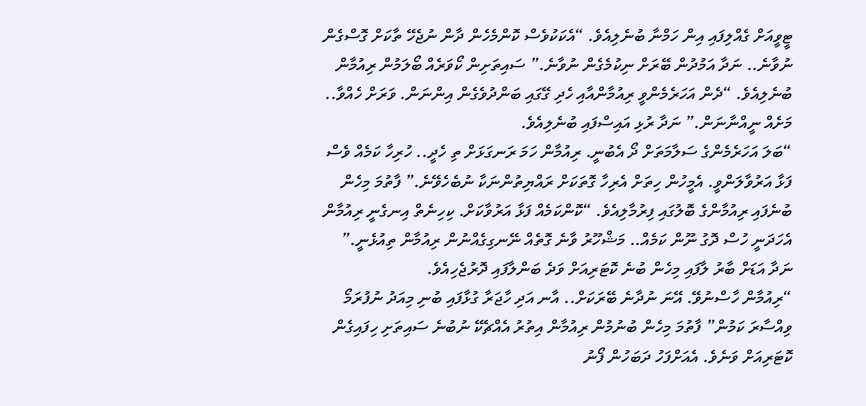ޓީވީއަށް ގެއްލިފައި އިން ހަމްނާ ބުނެލިއެވެ. “އެކަކުވެސް ކޮންމެހެން ދާން ނުޖެހޭ ތާކަށް ގޮސްގެން ނުވާނެ.. ނަދާ އަމުދުން ބޭރަށް ނިކުމެގެން ނުވާނެ.” ސައިތަށިން ކޯވަރެއް ބޯލަމުން ރިއުމާން ބުނެލިއެވެ. “ދެން އަހަރެމެންވީ ރިއުމާންއާއި ހެދި ގޭގައި ބަންދުވެގެން އިންނަން. ވަރަށް ހެއްވާ.. މަށެއް ނީއްނާނަން.” ނަދާ ރުޅި އައިސްފައި ބުނެލިއެވެ.
“ބަލަ އަހަރެމެންގެ ސަލާމަތަށް ދޯ އެބުނީ. ރިއުމާން ހަމަ ރަނގަޅަށް ތި ހެދީ.. ހުރިހާ ކަމެއް ވެސް ފަޅާ އަރުވާލަންވީ. އެމީހުން ހިތަށް އެރިހާ ގޮތަކަށް ރައްޔިތުންނަކާ ނުބެހެވޭނެ.” ފާތުމަ މިހެން ބުނެފައި ރިއުމާންގެ ބޮލުގައި ފިރުމާލިއެވެ. “ކޮންކަމެއް ފަޅާ އަރުވާކަށް. ކިހިނެތް އިނގެނީ ރިއުމާން އެހަދަނީ ހުސް ދޮގު ނޫން ކަމެއް.. މަޝްހޫރު ވާނެ ގޮތެއް ނޭނގިގެއްނުން ރިއުމާން ތިއުޅެނީ.” ނަދާ އަޑަށް ބާރު ލާފައި މިހެން ބުނެ ކޮޓަރިއަށް ވަދެ ބަންލާފައި ދޮރުޖެހިއެވެ.
“ރިއުމާން ހާސްނުވޭ. އޭނަ ނުދާނެ ބޭރަކަށް.. އާނ އަދި ހާޖަރާ ގުޅާފައި ބުނި މިއަދު ނުފުރަމޯ ވިއްސާރަ ކަމުން” ފާތުމަ މިހެން ބުނުމުން ރިއުމާން އިތުރު އެއްޗެކޭ ނުބުނެ ސައިތަށި ހިފައިގެން ކޮޓަރިއަށް ވަނެވެ. އެއަށްފަހު ދަބަހުން ފޯނު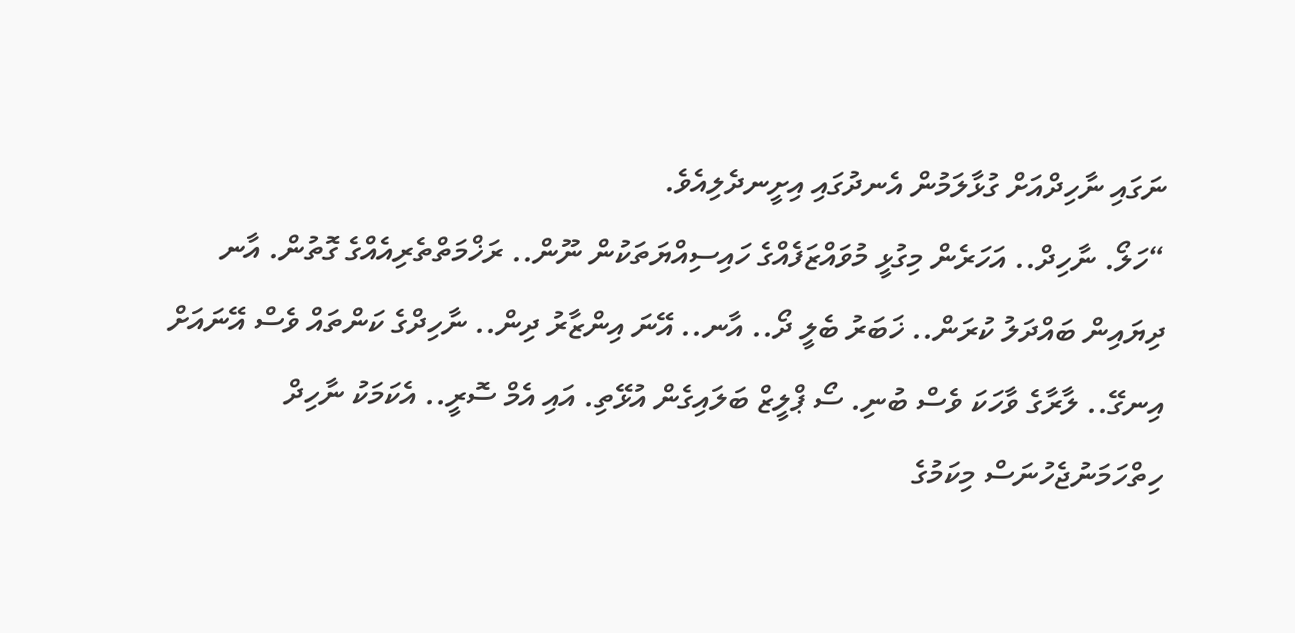ނަގައި ނާހިދްއަށް ގުޅާލަމުން އެނދުގައި އިށީނދެލިއެވެ.
“ހަލޯ. ނާހިދް.. އަހަރެން މިގުޅީ މުވައްޒަފެއްގެ ހައިސިއްޔަތަކުން ނޫން.. ރަޚްމަތްތެރިއެއްގެ ގޮތުން. އާނ ދިޔައިން ބައްދަލު ކުރަން.. ޚަބަރު ބެލީ ދޯ.. އާނ.. އޭނަ އިންޒާރު ދިން.. ނާހިދްގެ ކަންތައް ވެސް އޭނައަށް އިނގޭ.. ލާރާގެ ވާހަކަ ވެސް ބުނި. ސޯ ޕްލީޒް ބަލައިގެން އުޅޭތި. އައި އެމް ސޮރީ.. އެކަމަކު ނާހިދް ހިތްހަމަނުޖެހުނަސް މިކަމުގެ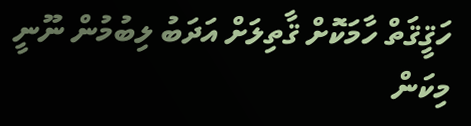ހަޤީޤަތް ހާމަކޮށް ޤާތިލަށް އަދަބު ލިބުމުން ނޫނީ މިކަން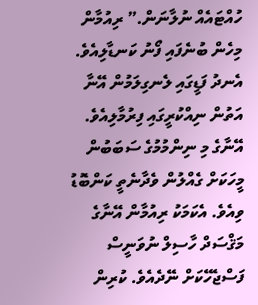ހުއްޓައެއް ނުލާނަން.” ރިއުމާން މިހެން ބުނެފައި ފޯނު ކަނޑާލިއެވެ.
އެނދު ފަޑީގައި ލެނގިލަމުން އޭނާ އަތުން ނިއްކުރީގައި ފިރުމާލިއެވެ. އޭނާގެ މި ނިންމުމުގެ ސަބަބުން މީހަކަށް ގެއްލުން ވެދާނެތީ ކަންބޮޑު ވިއެވެ. އެކަމަކު ރިއުމާން އޭނާގެ މަޤްސަދް ހާސިލް ނުވަނީސް ފަސްޖެހޭކަށް ނޭދެއެވެ. ކުރިން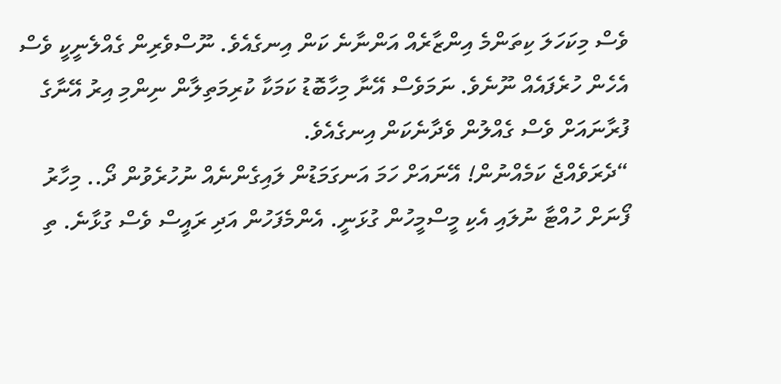ވެސް މިކަހަލަ ކިތަންމެ އިންޒާރެއް އަންނާނެ ކަން އިނގެއެވެ. ނޫސްވެރިން ގެއްލެނީކީ ވެސް އެހެން ހުރެފައެއް ނޫނެވެ. ނަމަވެސް އޭނާ މިހާބޮޑު ކަމަކާ ކުރިމަތިލާން ނިންމި އިރު އޭނާގެ ފުރާނައަށް ވެސް ގެއްލުން ވެދާނެކަން އިނގެއެވެ.
“ދެރަވެއްޖެ ކަމެއްނުން! އޭނައަށް ހަމަ އަނގަމަޑުން ލައިގެންނެއް ނުހުރެވުން ދޯ.. މިހާރު ފޯނަށް ހުއްޓާ ނުލައި އެކި މީސްމީހުން ގުޅަނީ. އެންމެފަހުން އަދި ރައީސް ވެސް ގުޅާނެ. ތި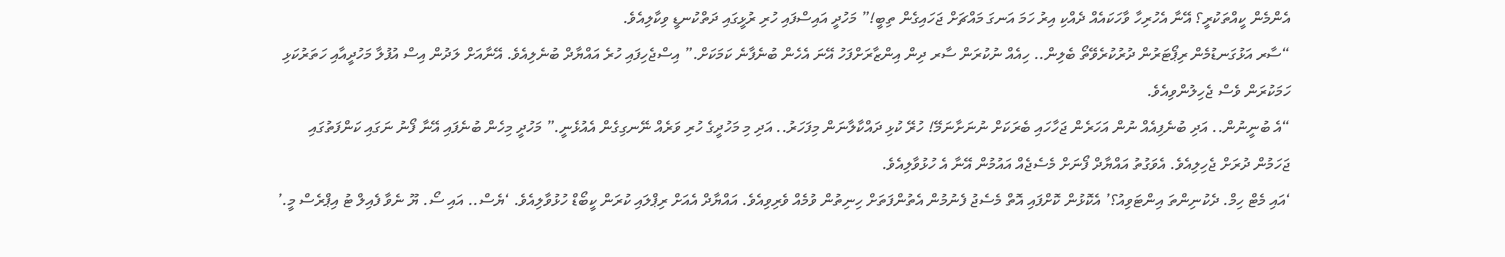އެންމެން ކީއްތަކުރީ؟ އޭނާ އެހުރިހާ ވާހަކައެއް ދެއްކި އިރު ހަމަ އަނގަ މައްޗަށް ޖަހައިގެން ތިބީ!” މަހުދީ އައިސްފައި ހުރި ރުޅީގައި ދަތްކުނޑީ ވިކާލިއެވެ.
“ސާރ އަޅުގަނޑުމެން ރިޕޯޓަރުން ދުރުކުރެވޭތޯ ބެލިން.. ހިއެއް ނުކުރަން ސާރ ދިން އިންޒާރަށްފަހު އޭނަ އެހެން ބުނެފާނެ ކަމަކަށް.” އިސްޖެހިފައި ހުރެ އައްޔާދް ބުނެލިއެވެ. އޭނާއަށް ލަދުން އިސް އުފުލާ މަހުދީއާއި ހަތަރުކަޅި ހަމަކުރަން ވެސް ޖެހިލުންވިއެވެ.
“އެ ބުނީނުން.. އަދި ބުނެފިއެއް ނުން އަހަރެން ޖަހާހައި ބެރަކަށް ނުނަށާނަމޭ! ހުރޭ ކުޅި ދައްކާލާނަން މިފަހަރު.. އަދި މި މަހުދީގެ ހުރި ވަރެއް ނޭނގިގެން އެއުޅެނީ.” މަހުދީ މިހެން ބުނެފައި އޭނާ ފޯނު ނަގައި ކަންފަތުގައި ޖަހަމުން ދުރަށް ޖެހިލިއެވެ. އެވަގުތު އައްޔާދް ފޯނަށް މެސެޖެއް އައުމުން އޭނާ އެ ހުޅުވާލިއެވެ.
‘އައި މެޓް ހިމް. ދެކުނިންތަ އިންޓަވިއު؟’ އެކޮޅުން ކޮށްފައި އޮތް މެސެޖު ފެނުމުން އެތުންފަތަށް ހިނިތުން ވުމެއް ވެރިވިއެވެ. އައްޔާދް އެއަށް ރިޕްލައި ކުރަން ކީބޯޑް ހުޅުވާލިއެވެ. ‘ޔެސް.. އައި ސޯ. ޔޫ ނެވާ ފެއިލް ޓު އިޕްރެސް މީ.’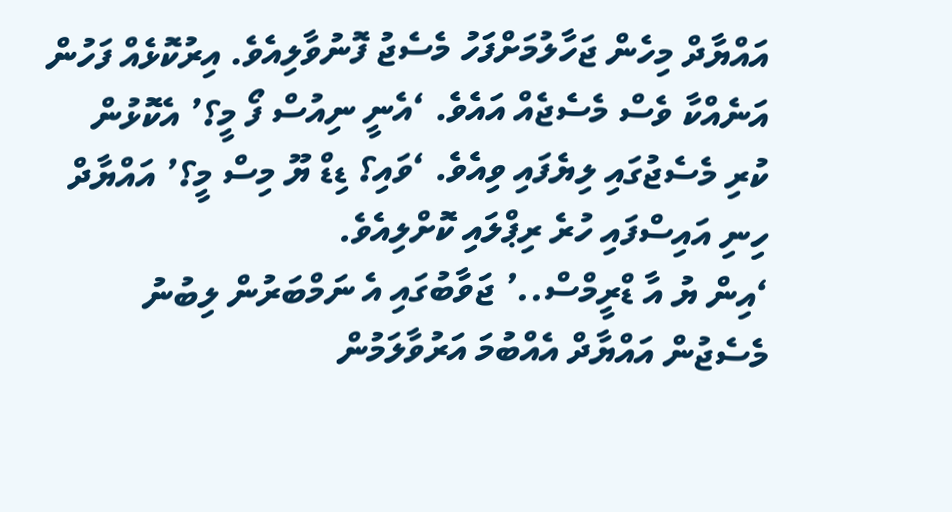އައްޔާދް މިހެން ޖަހާލުމަށްފަހު މެސެޖު ފޮނުވާލިއެވެ. އިރުކޮޅެއް ފަހުން އަނެއްކާ ވެސް މެސެޖެއް އައެވެ. ‘އެނީ ނިއުސް ފޯ މީ؟’ އެކޮޅުން ކުރި މެސެޖުގައި ލިޔެފައި ވިއެވެ. ‘ވައި؟ ޑިޑް ޔޫ މިސް މީ؟’ އައްޔާދް ހިނި އައިސްފައި ހުރެ ރިޕްލައި ކޮށްލިއެވެ.
‘އިން ޔު އާ ޑްރީމްސް..’ ޖަވާބުގައި އެ ނަމްބަރުން ލިބުނު މެސެޖުން އައްޔާދް އެއްބުމަ އަރުވާލަމުން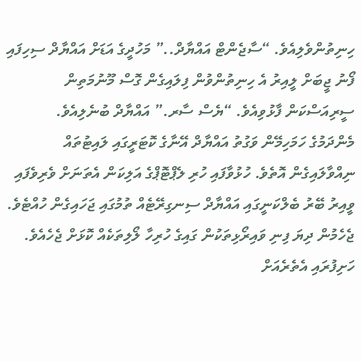ހިނިތުންވެލިއެވެ. “ސާޖެންޓް އައްޔާދް..” މަހުދީގެ އަޑަށް އައްޔާދް ސިހިފައި ފޯނު ޖީބަށް ލީއިރު އެ ހިނިތުންވުން ފިލައިގެން ގޮސް މޫނުމަތިން ސީރިއަސްކަން ފާޅުވިއެވެ. “ޔެސް ސާރ.” އައްޔާދް ބުނެލިއެވެ.
މެންދަމުގެ ހަމަހިމޭން ވަގުތު އައްޔާދް އޭނާގެ ކޮޓަރީގައި ލައިޓުތައް ނިއްވާލައިގެން އޮތެވެ. ހުޅުވާފައި ހުރި ލެޕްޓޮޕްގެ އަލިކަން އެތަނަށް ވެރިވެފައި ވީއިރު ބޭރު ބެލްކަނީގައި އައްޔާދް ސިނގިރޭޓެއް ތުމުގައި ޖަހައިގެން ހުއްޓެވެ. ޖެހެމުން ދިޔަ ފިނި ވައިރޯޅިތަކުން ގައިގެ ހުރިހާ ލޯލިތަކެއް ކޮޅަށް ޖެހެއެވެ.
ހަށިފުރައި އެތެރެއަށް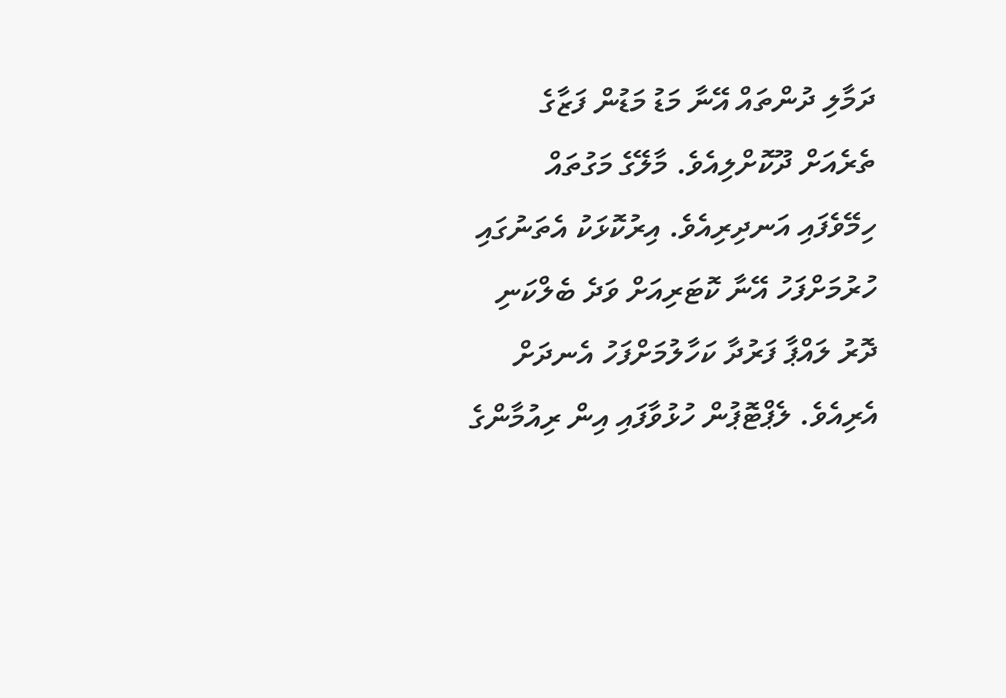ދަމާލި ދުންތައް އޭނާ މަޑު މަޑުން ފަޒާގެ ތެރެއަށް ދޫކޮށްލިއެވެ. މާލޭގެ މަގުތައް ހިމޭވެފައި އަނދިރިއެވެ. އިރުކޮޅަކު އެތަނުގައި ހުރުމަށްފަހު އޭނާ ކޮޓަރިއަށް ވަދެ ބެލްކަނި ދޮރު ލައްޕާ ފަރުދާ ކަހާލުމަށްފަހު އެނދަށް އެރިއެވެ. ލެޕްޓޮޕުން ހުޅުވާފައި އިން ރިއުމާންގެ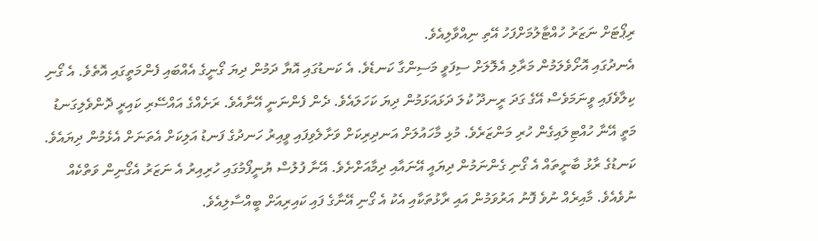ރިޕޯޓަށް ނަޒަރު ހުއްޓާލުމަށްފަހު އޭތި ނިއްވާލިއެވެ.
އެނދުގައި އޮށޯވެލަމުން މަރާލި އެލޮލަށް ސިފަވީ މަސިންގާ ކަނޑެވެ. އެ ކަނޑުގައި އޮޔާ ދަމުން ދިޔަ ގޯނީގެ އެއްބައި ފެންމަތީގައި އޮތެވެ. އެ ގޯނި ކިލާވެފައި ވީނަމަވެސް އޭގެ ގަދަ ރީނދޫ ކުލަ ދަޅައަޅަމުން ދިޔަ ކަހަލައެވެ. ދެން ފެންނަނީ އޭނާއެވެ. ރަށެއްގެ އައްސޭރި ކައިރީ ދޮންވެލިގަނޑު މަތީ އޭނާ ހުއްޓިލައިގެން ހުރި މަންޒަރެވެ. މުޅި މާހައުލަށް އަނދިރިކަށް ވަށާލެވިފައި ވީއިރު ހަނދުގެ ފަނޑު އަލިކަށް އެތަނަށް އެޅެމުން ދިޔައެވެ.
ކަނޑުގެ ރާޅު ބާނީތައް އެ ގޯނި ގެންނަމުން ދިޔައީ އޭނައާއި ދިމާއަށްށެވެ. އޭނާ ފުލުސް ޔުނީފޯމުގައި ހުރިއިރު އެ ނަޒަރު އެގޯނިން ވަތްކެއް ނުވެއެވެ. މާއިރެއް ނުވެ ފޮނު އަރުވަމުން އައި ރާޅުތަކާއި އެކު އެ ގޯނި އޭނާގެ ފައި ކައިރިއަށް ބީއްސާލިއެވެ.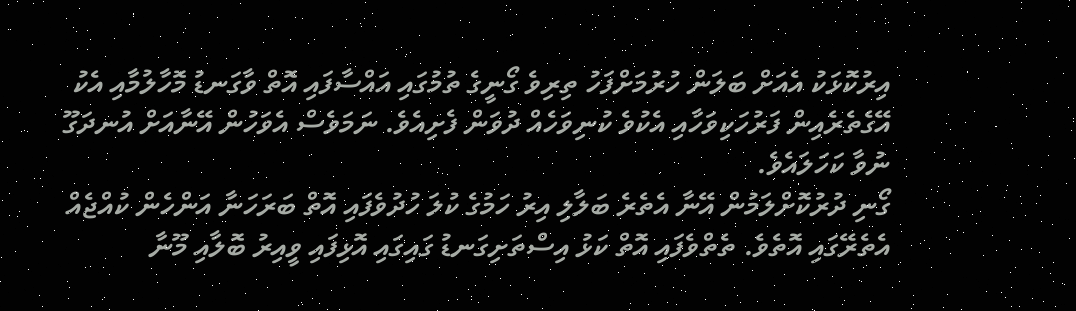އިރުކޮޅަކު އެއަށް ބަލަން ހުރުމަށްފަހު ތިރިވެ ގޯނީގެ ތުމުގައި އައްސާފައި އޮތް ވާގަނޑު މޮހާލުމާއި އެކު އޭގެތެރެއިން ފަރުހަކިވަހާއި އެކުވެ ކުނިވަހެއް ދުވަން ފެށިއެވެ. ނަމަވެސް އެވަހުން އޭނާއަށް އުނދަގޫ ނުވާ ކަހަލައެވެ.
ގޯނި ދުރުކޮށްލަމުން އޭނާ އެތެރެ ބަލާލި އިރު ހަމުގެ ކުލަ ހުދުވެފައި އޮތް ބަރަހަނާ އަންހެން ކުއްޖެއް އެތެރޭގައި އޮތެވެ. ތެތްވެފައި އޮތް ކަޅު އިސްތަށިގަނޑު ގައިގައި އޮޅިފައި ވީއިރު ބޮލާއި މޫނާ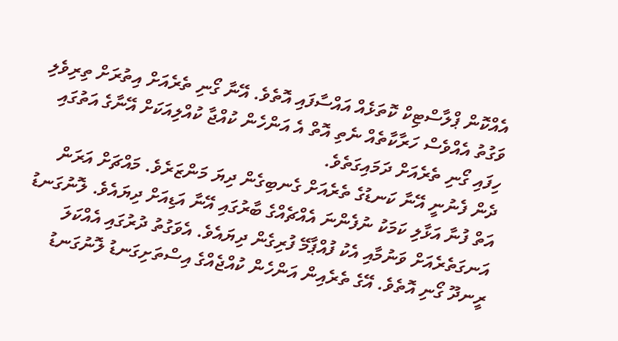އެއްކޮން ޕްލާސްޓިކް ކޮތަޅެއް އައްސާފައި އޮތެވެ. އޭނާ ގޯނި ތެރެއަށް އިތުރަށް ތިރިވެލި ވަގުތު އެއްވެސް ހަރާކާތެއް ނެތި އޮތް އެ އަންހެން ކުއްޖާ ކުއްލިއަކަށް އޭނާގެ އަތުގައި ހިފައި ގޯނި ތެރެއަށް ދަމައިގަތެވެ.
ދެން ފެނުނީ އޭނާ ކަނޑުގެ ތެރެއަށް ގެނބިގެން ދިޔަ މަންޒަރެވެ. މައްޗަށް އަރަން އަތް ފުނާ އަޅާލި ކަމަކު ނުފެންނަ އެއްޗެއްގެ ބާރުގައި އޭނާ އަޑިއަށް ދިޔައެވެ. ލޮނުގަނޑު އަނގަތެރެއަށް ވަނުމާއި އެކު ފުއްޕާމޭ ފުރިގެން ދިޔައެވެ. އެވަގުތު ދުރުގައި އެއްކަލަ ރީނދޫ ގޯނި އޮތެވެ. އޭގެ ތެރެއިން އަންހެން ކުއްޖެއްގެ އިސްތަށިގަނޑު ލޮނުގަނޑު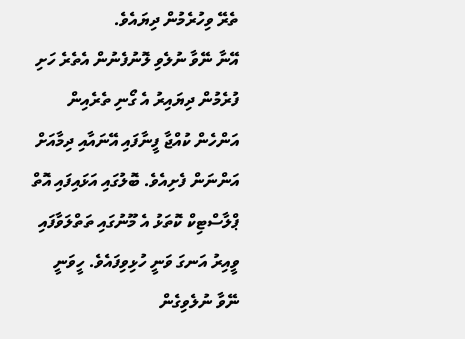ތެރޭ ވިހުރެމުން ދިޔައެވެ.
އޭނާ ނޭވާ ނުލެވި ލޮނުފެނުން އެތެރެ ހަށި ފުރެމުން ދިޔައިރު އެ ގޯނި ތެރެއިން އަންހެން ކުއްޖާ ފީނާފައި އޭނައާއި ދިމާއަށް އަންނަން ފެށިއެވެ. ބޮލުގައި އަޅައިފައި އޮތް ޕްލާސްޓިކް ކޮތަޅު އެ މޫނުގައި ތަތްލަވާފައި ވީއިރު އަނގަ ވަނީ ހުޅިވިފައެވެ. ހީވަނީ ނޭވާ ނުލެވިގެން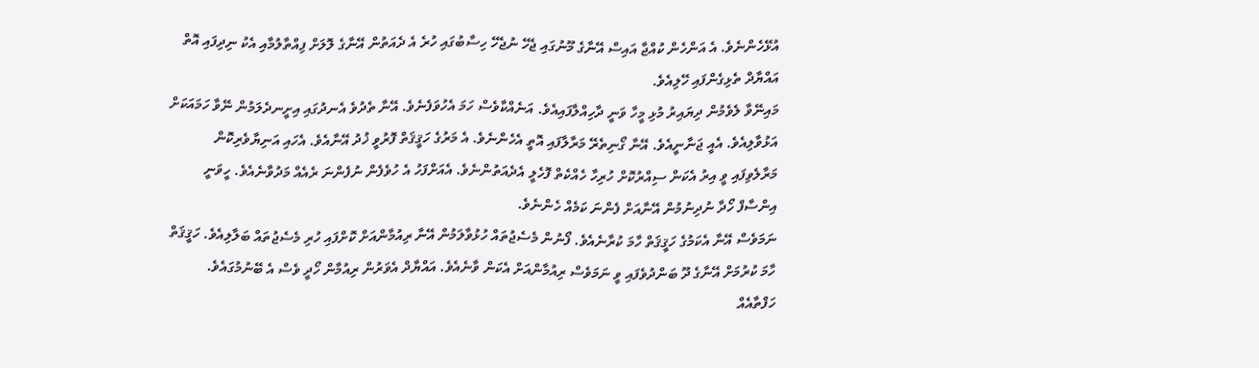އުޅޭހެންނެވެ. އެ އަންހެން ކުއްޖާ އައިސް އޭނާގެ މޫނުގައި ޖެހޭ ނުޖެހޭ ހިސާބުގައި ހުރެ އެ ދެއަތުން އޭނާގެ ލޮލަށް ފިއްތާލުމާއި އެކު ނިދިފައި އޮތް އައްޔާދް ތެޅިގެންފައި ހޭލިއެވެ.
މައިނޭވާ ލެވެމުން ދިޔައިރު މުޅި މީހާ ވަނީ ދާހިއްލާފައިއެވެ. އަނެއްކާވެސް ހަމަ އެހުވަފެނެވެ. އޭނާ ތެދުވެ އެނދުގައި އިށީނދެލަމުން ނޭވާ ހަމައަކަށް އަޅުވާލިއެވެ. އެއީ ޖަނާނީއެވެ. އޭނާ ގޯނިތެރޭ މަރާލާފައި އޮތީ އެހެންނެވެ. އެ މަރުގެ ހަޤީޤަތް ފޮރުވީ ޚުދު އޭނާއެވެ. އެހައި އަނިޔާވެރިކޮން މަރާލެވިފައި ވީ އިރު އެކަން ސިއްރުކޮށް ހުރިހާ ހެއްކެތް ފޮހެލީ އެދެއަތުންނެވެ. އެއަށްފަހު އެ ހުވެފެން ނުފެންނަ ރެއެއް މަދުވާނެއެވެ. ހީވަނީ އިންސާފް ހޯދާ ނުދިނުމުން އޭނާއަށް ފެންނަ ކަމެއް ހެންނެވެ.
ނަމަވެސް އޭނާ އެކަމުގެ ހަޤީޤަތް ހާމަ ކުރާނެއެވެ. ފޯނުން މެސެޖުތައް ހުޅުވާލަމުން އޭނާ ރިއުމާންއަށް ކޮށްފައި ހުރި މެސެޖުތައް ބަލާލިއެވެ. ހަޤީޤަތް ހާމަ ކުރުމަށް އޭނާގެ ދޫ ބަންދުވެފައި ވީ ނަމަވެސް ރިއުމާންއަށް އެކަން ވާނެއެވެ. އައްޔާދް އެވަރުން ރިއުމާން ހޯދީ ވެސް އެ ބޭނުމުގައެވެ.
ހަފްތާއެއް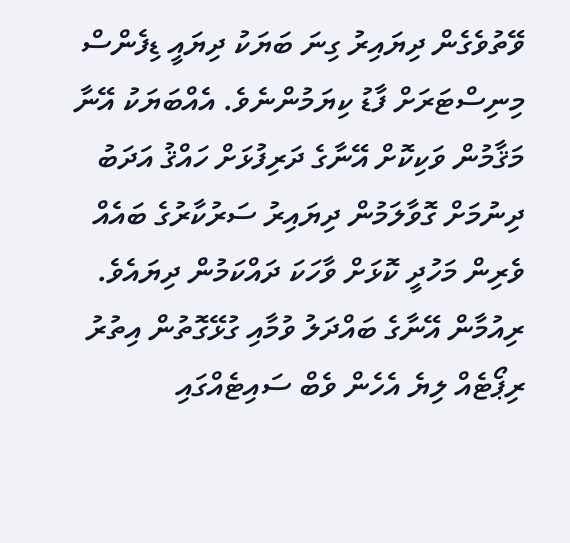ވޭތުވެގެން ދިޔައިރު ގިނަ ބަޔަކު ދިޔައީ ޑިފެންސް މިނިސްޓަރަށް ފާޑު ކިޔަމުންނެވެ. އެއްބަޔަކު އޭނާ މަޤާމުން ވަކިކޮށް އޭނާގެ ދަރިފުޅަށް ހައްޤު އަދަބު ދިނުމަށް ގޮވާލަމުން ދިޔައިރު ސަރުކާރުގެ ބައެއް ވެރިން މަހުދީ ކޮޅަށް ވާހަކަ ދައްކަމުން ދިޔައެވެ. ރިއުމާން އޭނާގެ ބައްދަލު ވުމާއި ގުޅޭގޮތުން އިތުރު ރިޕޯޓެއް ލިޔެ އެހެން ވެބް ސައިޓެއްގައި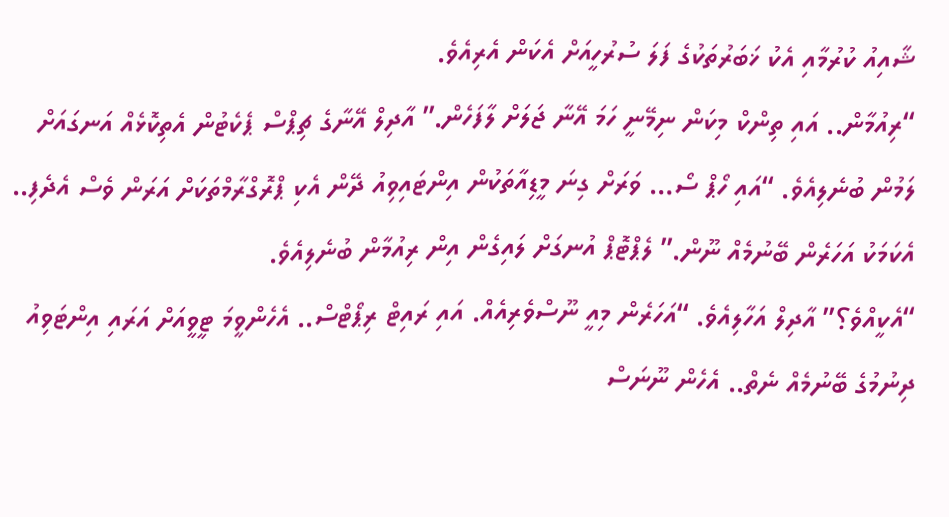ޝާއިއު ކުރުމާއި އެކު ޚަބަރުތަކުގެ ފަލަ ސުރުހީއަށް އެކަން އެރިއެވެ.
“ރިއުމާން.. އައި ތިންކް މިކަން ނިމޭނީ ހަމަ އޭނާ ޖަލަށް ލާފަހެން.” އާދިލް އޭނާގެ ޗިޕްސް ޕެކެޓުން އެތިކޮޅެއް އަނގައަށް ލަމުން ބުނެލިއެވެ. “އައި ހޯޕް ސޯ… ވަރަށް ގިނަ މީޑިއާތަކުން އިންޓައިވިއު ދޭން އެކި ޕްރޮގްރާމްތަކަށް އަރަން ވެސް އެދެފި.. އެކަމަކު އަހަރެން ބޭނުމެއް ނޫން.” ލެޕްޓޮޕް އުނގަށް ލައިގެން އިން ރިއުމާން ބުނެލިއެވެ.
“އެކީއްވެ؟” އާދިލް އަހާލިއެވެ. “އަހަރެން މިއީ ނޫސްވެރިއެއް. އައި ރައިޓް ރިޕޯޓްސް.. އެހެންވީމަ ޓީވީއަށް އަރައި އިންޓަވިއު ދިނުމުގެ ބޭނުމެއް ނެތް.. އެހެން ނޫނަސް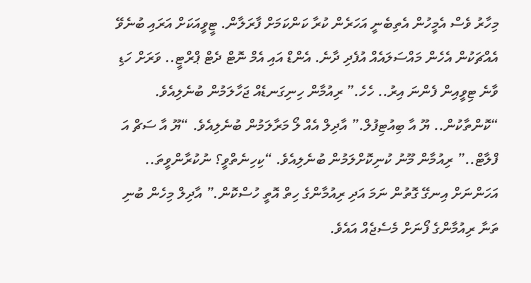މިހާރު ވެސް އެމީހުން އެތިބެނީ އަހަރެން ކުރާ ކަންކަމަށް ފާރަލާން. ޓީވީއަކަށް އަރައި ބުނެވޭ އެއްޗަކުން އެހެން މައްސަލައެއް އުފެދި ދާނެ. އެންޑް އައި އެމް ނޮޓް ދެޓް ޕްރްޓީ.. ވަރަށް ހަޑި ވާނެ ޓިވީއިން ފެންނަ އިރު.. ހެހެ.” ރިއުމާން ހިނިގަނޑެއް ޖަހާލަމުން ބުނެލިއެވެ.
“ކޮންތާކުން.. ޔޫ އާ ބިއުޓިފުލް.” އާދިލް އެއް ލޯ މަރާލަމުން ބުނެލިއެވެ. “ޔޫ އާ ސަޗް އަ ފްލާޓް..” ރިއުމާން މޫނު ކުނިކޮށްލަމުން ބުނެލިއެވެ. “ކިހިނެތްވީ؟ ނުކުރާންވީތަ.. އަހަންނަށް އިނގޭ ގޮތުން ނަމަ އަދި ރިއުމާންގެ ހިތް އޮތީ ހުސްކޮން.” އާދިލް މިހެން ބުނި ތަނާ ރިއުމާންގެ ފޯނަށް މެސެޖެއް އައެވެ.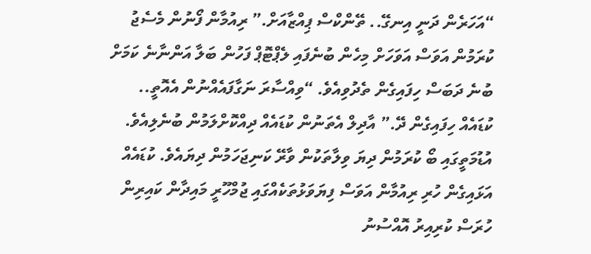“އަހަރެން ދަނީ އިނގޭ.. ތޭންކްސް ޕިއްޒާއަށް.” ރިއުމާން ފޯނުން މެސެޖު ކުރަމުން އަވަސް އަވަހަށް މިހެން ބުނެފައި ލެޕްޓޮޕް ފަހުން ބަލާ އަންނާނެ ކަމަށް ބުނެ ދަބަސް ހިފައިގެން ތެދުވިއެވެ. “ވިއްސާރަ ނަގާފައެއްނުން އެއޮތީ.. ކުޑައެއް ހިފައިގެން ދޭ.” އާދިލް އެތަނުން ކުޑައެއް ދިއްކޮށްލަމުން ބުނެލިއެވެ.
އުޑުމަތީގައި ބޯ ކުރަމުން ދިޔަ ވިލާތަކުން ވާރޭ ކަނިޖަހަމުން ދިޔައެވެ. ކުޑައެއް އަޅައިގެން ހުރި ރިއުމާން އަވަސް ފިޔަވަޅުތަކެއްގައި ޖުމްހޫރީ މައިދާން ކައިރިން ހުރަސް ކުރިއިރު އޮއްސުނު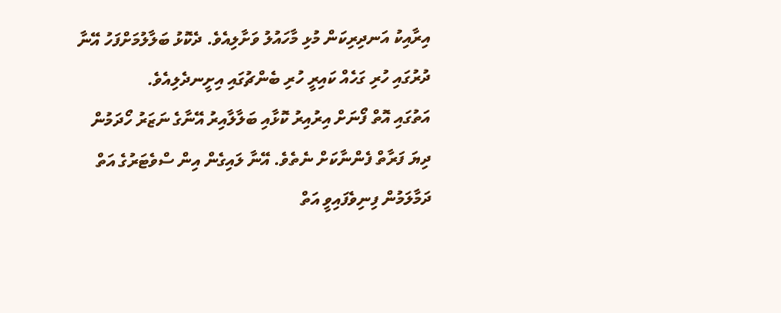އިރާއިކު އަނދިރިކަން މުޅި މާހައުލު ވަށާލިއެވެ. ދެކޮޅު ބަލާލުމަށްފަހު އޭނާ ދުރުގައި ހުރި ގަހެއް ކައިރީ ހުރި ބެންޗުގައި އިށީނދެލިއެވެ.
އަތުގައި އޮތް ފޯނަށް އިރުއިރު ކޮޅާއި ބަލާލާއިރު އޭނާގެ ނަޒަރު ހޯދަމުން ދިޔަ ފަރާތް ފެންނާކަށް ނެތެވެ. އޭނާ ލައިގެން އިން ސްވެޓަރުގެ އަތް ދަމާލަމުން ފިނިވެފައިވީ އަތް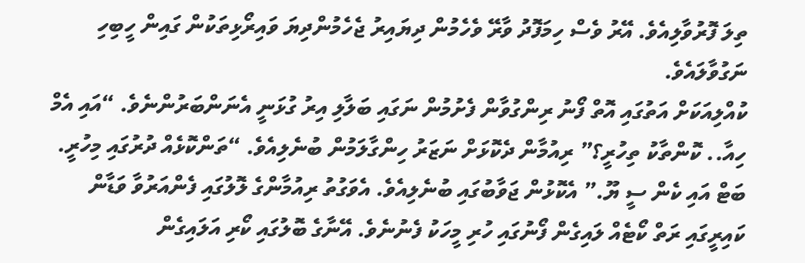ތިލަ ފޮރުވާލިއެވެ. އޭރު ވެސް ހިމަފޮދު ވާރޭ ވެހެމުން ދިޔައިރު ޖެހެމުންދިޔަ ވައިރޯޅިތަކުން ގައިން ހީބިހި ނަގުވާލައެވެ.
ކުއްލިއަކަށް އަތުގައި އޮތް ފޯނު ރިންގުވާން ފެށުމުން ނަގައި ބަލާލި އިރު ގުޅަނީ އެނަންބަރުންނެވެ. “އައި އެމް ހިއާ.. ކޮންތާކު ތިހުރީ؟” ރިއުމާން ދެކޮޅަށް ނަޒަރު ހިންގާލަމުން ބުނެލިއެވެ. “ތަންކޮޅެއް ދުރުގައި މިހުރީ. ބަޓް އައި ކެން ސީ ޔޫ.” އެކޮޅުން ޖަވާބުގައި ބުނެލިއެވެ. އެވަގުތު ރިއުމާންގެ ލޮލުގައި ފެންއަރުވާ ވަޑާން ކައިރީގައި ރަތް ކޯޓެއް ލައިގެން ފޯނުގައި ހުރި މީހަކު ފެނުނެވެ. އޭނާގެ ބޮލުގައި ކޯރި އަލައިގެން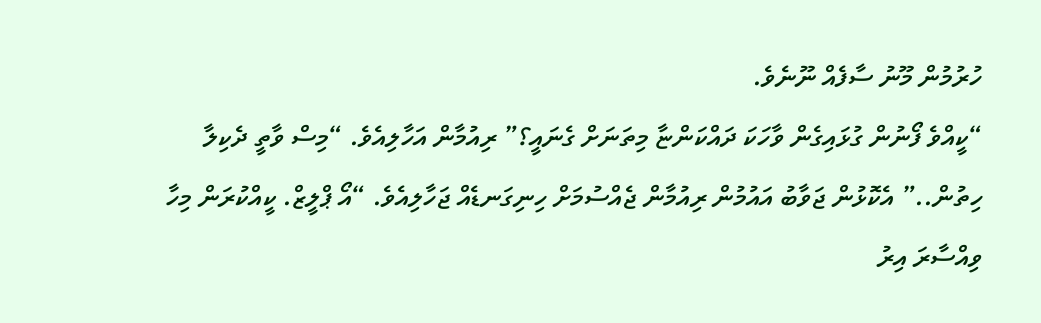ހުރުމުން މޫނު ސާފެއް ނޫނެވެ.
“ކީއްވެ ފޯނުން ގުޅައިގެން ވާހަކަ ދައްކަންޏާ މިތަނަށް ގެނައީ؟” ރިއުމާން އަހާލިއެވެ. “މިސް ވާތީ ދެކިލާ ހިތުން..” އެކޮޅުން ޖަވާބު އައުމުން ރިއުމާން ޖެއްސުމަށް ހިނިގަނޑެއް ޖަހާލިއެވެ. “އޯ ޕްލީޒް. ކީއްކުރަން މިހާ ވިއްސާރަ އިރު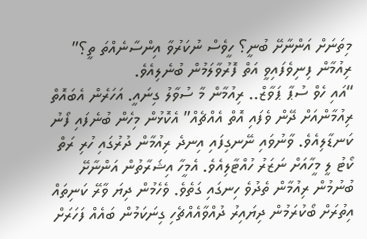މިތަނަށް އަންނާށޭ ބުނީ؟ ހީވެސް ނުކަރުވާ އިންސާނެއްތަ ތީ؟” ރިއުމާން ފިނިވެފައިވީ އަތް ފޮރުވާލަމުން ބުނެލިއެވެ.
“އައި ހެވް ސުޕާ ޕަވާޒް.. ރިއުމާން މާ ސުވާލު ގިނައީ. އަހަރެން އެބައޮތް ރިއުމާންއަށް ދޭން ވެފައި އޮތް އެއްޗެއް” އެކޮޅުން މިހެން ބުނެފައި ފޯނު ކަނޑާލިއެވެ. ވާނުވައި ނޭނގިފައި އިނދެ ރިއުމާން ދުރުގައި ހުރި ރަތް ކޯޓު ލީ މީހާއަށް ނަޒަރު ހުއްޓާލިއެވެ. އެމީހާ އިޝަރާތުން އަންނާށޭ ބުނުމުން ރިއުމާން ތެދުވެ ހިނގައި ގަތެވެ. ވެހެމުން ދިޔަ ވާރޭ ކަނިތައް އިތުރަށް ބޯކުރަމުން ދިޔައިރު ދުއްވާއެއްޗެހި ގިނަކަމުން ބައެއް ފަހަރަށް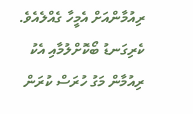ރިއުމާންއަށް އެމީހާ ގެއްލެއެވެ.
ކެރިގަނޑު ބޯކޮށްލުމާއި އެކު ރިއުމާން މަގު ހުރަސް ކުރަން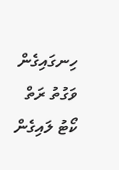ހިނގައިގެން ވަގުތު ރަތް ކޯޓު ލައިގެން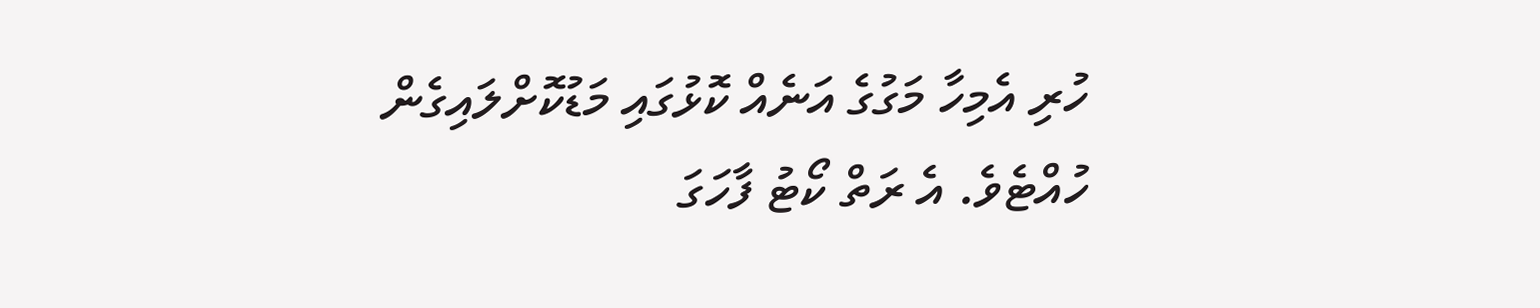ހުރި އެމިހާ މަގުގެ އަނެއް ކޮޅުގައި މަޑުކޮށްލައިގެން ހުއްޓެވެ. އެ ރަތް ކޯޓު ފާހަގަ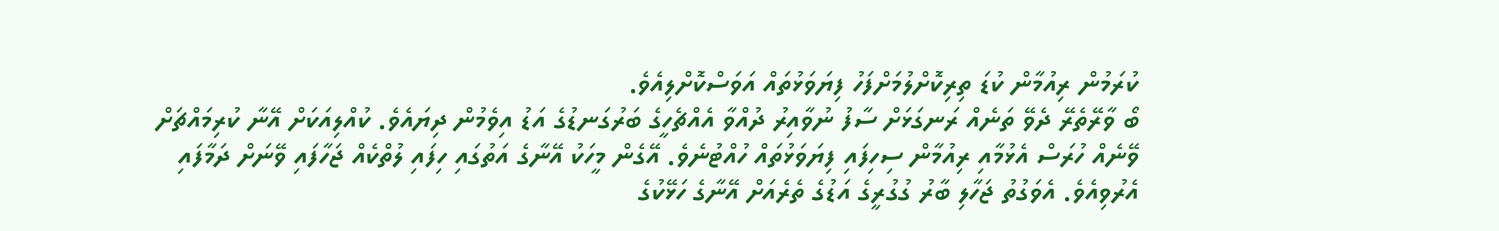ކުރަމުން ރިއުމާން ކުޑަ ތިރިކޮށްލުމަށްފަހު ފިޔަވަޅުތައް އަވަސްކޮށްލިއެވެ.
ބޯ ވާރޭތެރޭ ދެވޭ ތަނެއް ރަނގަޅަށް ސާފު ނުވާއިރު ދުއްވާ އެއްޗެހީގެ ބަރުގަނޑުގެ އަޑު އިވެމުން ދިޔައެވެ. ކުއްލިއަކަށް އޭނާ ކުރިމައްޗަށް ވޭނެއް ހުރަސް އެޅުމާއި ރިއުމާން ސިހިފައި ފިޔަވަޅުތައް ހުއްޓުނެވެ. އޭގެން މީހަކު އޭނާގެ އަތުގައި ހިފައި ލުތްކެއް ޖަހާފައި ވޭނަށް ދަމާފައި އެރުވިއެވެ. އެވަގުތު ޖަހާލި ބާރު ގުގުރީގެ އަޑުގެ ތެރެއަށް އޭނާގެ ހަޅޭކުގެ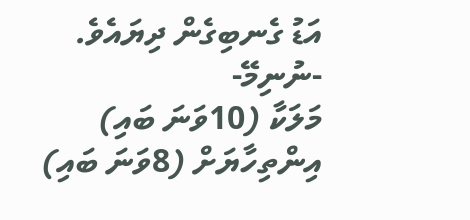އަޑު ގެނބިގެން ދިޔައެވެ.
-ނުނިމޭ-
މަލަކާ (10ވަނަ ބައި)
އިންތިހާޔަށް (8ވަނަ ބައި)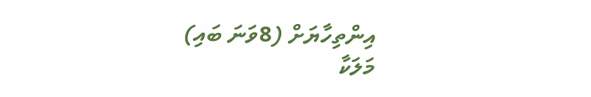އިންތިހާޔަށް (8ވަނަ ބައި)
މަލަކާ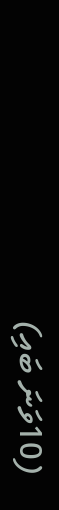(10ވަނަ ބައި)